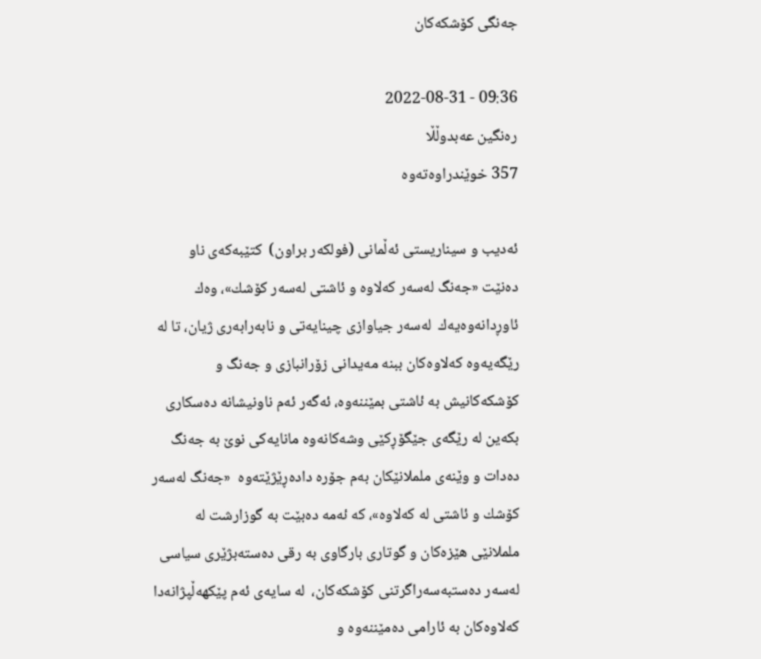جه‌نگی كۆشكەكان

09:36 - 2022-08-31
ره‌نگین عه‌بدوڵڵا
357 خوێندراوەتەوە

ئه‌دیب و سیناریستى ئه‌ڵمانى (فولكه‌ر براون)  كتێبه‌کەی ناو  ده‌نێت «جه‌نگ له‌سه‌ر كه‌لاوه‌ و ئاشتى له‌سه‌ر كۆشك»، وەك  ئاوڕدانه‌وه‌یەك  له‌سه‌ر جیاوازی چینایه‌تى و نابه‌رابه‌ری ژیان، تا له‌ رێگه‌یه‌وه‌ كه‌لاوه‌كان ببنه‌ مه‌یدانى زۆرانبازى و جه‌نگ و  كۆشكه‌كانیش به ئاشتى بمێننه‌وه‌، ئەگەر ئەم ناونیشانە دەسكاری بكەین له‌ رێگه‌ى جێگۆڕكێی وشه‌كانه‌وه‌ مانایه‌كى نوێ به‌ جه‌نگ ده‌دات و وێنەی ململانێكان به‌م جۆره‌ داده‌ڕێژێته‌وه‌  «جه‌نگ له‌سه‌ر كۆشك و ئاشتى له‌ كه‌لاوه‌»، كه‌ ئه‌مه‌ دەبێت بە گوزارشت له‌ ململانێی هێزه‌كان ‌و گوتاری بارگاوى به ‌رقی دەستەبژێری سیاسی له‌سه‌ر ده‌ستبه‌سه‌راگرتنى كۆشكه‌كان،  له‌ سایه‌ى ئه‌م پێكهه‌ڵپژانه‌دا كه‌لاوه‌كان به‌ ئارامی ده‌مێننه‌وه‌ و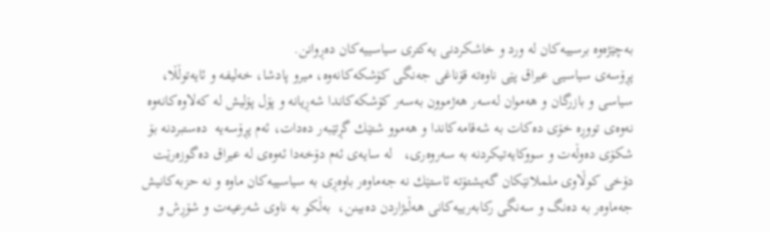به‌چێژه‌وه‌ برسییه‌كان له‌ ورد و خاشكردنى یه‌كتری سیاسییه‌كان ده‌ڕوانن.
پڕۆسه‌ى سیاسیی عیراق پێی ناوه‌ته‌ قۆناغی جه‌نگى كۆشكه‌كانه‌وه‌، میرو پادشا، خه‌لیفه‌ و ئایه‌توڵڵا، سیاسی و بازرگان و هه‌موان له‌سه‌ر هه‌ژموون به‌سه‌ر كۆشكه‌كاندا شه‌ڕیانه‌ و پۆل پۆلیش له‌ كه‌لاوه‌كانه‌وه‌ نه‌وه‌ى تووڕه‌ خۆى ده‌كات به‌ شه‌قامه‌كاندا و هه‌موو شتێك گڕتێبەر ده‌دات، ئه‌م پڕۆسه‌یه‌  ده‌ستبردنه‌ بۆ شكۆى دەوڵەت و سووكایه‌تیكردنه‌ به‌ سه‌روه‌ری،   له ‌سایه‌ى ئه‌م دۆخه‌دا ئه‌وه‌ى له ‌عیراق ده‌گوزه‌رێت دۆخى كوڵاوی ململانێكان گه‌یشتۆته‌ ئاستێك نه‌ جه‌ماوه‌ر باوه‌ڕى به‌ سیاسییه‌كان ماوه ‌و نه‌ حزبه‌كانیش جه‌ماوه‌ر به‌ ده‌نگ و سه‌نگی ركابه‌رییه‌كانى هه‌ڵبژاردن ده‌بینن،  به‌ڵكو بە ناوی شه‌رعیه‌ت و شۆڕش و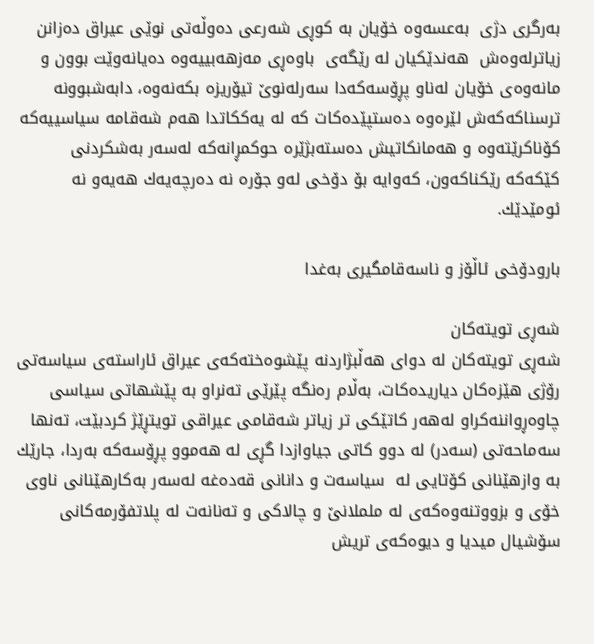بەرگری دژی  به‌عسەوە خۆیان بە كوڕی شەرعی دەوڵەتی نوێی عیراق دەزانن زیاترلەوەش  هه‌ندێكیان لە رێگەی  باوه‌ڕى مه‌زهه‌بییه‌وه‌ ده‌یانه‌وێت بوون و مانه‌وه‌ى خۆیان له‌ناو پڕۆسه‌كه‌دا سەرلەنوێ تیۆریزه ‌بكه‌نه‌وه‌، دابه‌شبوونه‌ ترسناكه‌كه‌ش لێره‌وه‌ ده‌ستپێده‌كات كه‌ له‌ یه‌ككاتدا هه‌م شه‌قامه‌ سیاسییه‌كه‌ كۆناكرێته‌وه‌ و هه‌مانكاتیش ده‌سته‌بژێره‌ حوكمڕانه‌كه‌ له‌سه‌ر به‌شكردنى كێكه‌كه‌ رێكناكه‌ون، كه‌وایه‌ بۆ دۆخى له‌و جۆره‌ نه‌ ده‌رچه‌یه‌ك هه‌یه‌و نه‌ ئومێدێك.

بارودۆخی ئاڵۆز و ناسەقامگیری بەغدا

شەڕی تویتەکان
شه‌ڕى تویته‌كان له‌ دواى هه‌ڵبژاردنه‌ پێشوه‌خته‌كه‌ى عیراق ئاراسته‌ى سیاسه‌تى رۆژی هێزه‌كان دیاریده‌كات، به‌ڵام ره‌نگه‌ پێرێی ته‌نراو به‌ پێشهاتى سیاسی چاوه‌ڕواننه‌كراو له‌هه‌ر كاتێكى تر زیاتر شه‌قامى عیراقی تویتڕێژ كردبێت، ته‌نها سه‌ماحه‌تى (سه‌در) له‌ دوو كاتى جیاوازدا گڕى له‌ هه‌موو پڕۆسه‌كه‌ به‌ردا، جارێك به‌ وازهێنانى كۆتایی له‌  سیاسەت و دانانى قه‌ده‌غه‌ له‌سه‌ر به‌كارهێنانى ناوى خۆی و بزووتنه‌وه‌كه‌ى له ‌ململانێ و چالاكى و ته‌نانه‌ت له‌ پلاتفۆرمه‌كانى سۆشیال میدیا و دیوه‌كه‌ى تریش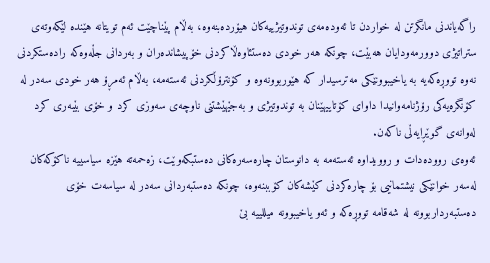راگه‌یاندنى مانگرتن له ‌خواردن تا ئه‌وده‌مه‌ى توندوتیژییه‌كان هیۆرده‌بنه‌وه‌، به‌ڵام پێناچێت ئه‌م تویتانه‌ هێنده‌ لێكه‌وته‌ى ستراتیژى دوورمه‌ودایان هه‌بێت، چونكه‌ هه‌ر خودى ده‌ستئاوه‌ڵاكردنى خۆپیشانده‌ران و به‌ردانى جڵه‌وه‌كه‌ راده‌ستكردنى نه‌وه‌ تووڕه‌كه‌یه‌ به‌ یاخیبوونێكی مەترسیدار كه‌ هێوربوونه‌وه‌ و كۆنترۆڵكردنى ئه‌سته‌مه‌، بەڵام ئەمڕۆ هەر خودی سەدر لە كۆنگرەیەكی رۆژنامەوانیدا داوای كۆتاییهێنان بە توندوتیژی و بەجێهێشتنی ناوچەی سەوزی كرد و خۆی بێبەری كرد لەوانەی گوێڕایەڵی ناكەن.
ئه‌وه‌ى رووده‌دات و روویداوه‌ ئه‌سته‌مه‌ به‌ دانوستان چاره‌سه‌ره‌كانى ده‌ستبكه‌وێت، زه‌حمه‌ته‌ هێزه‌ سیاسییه‌ ناكۆكه‌كان له‌سه‌ر خوانێكى نیشتمانیی بۆ چاره‌كردنى كێشه‌كان كۆببنه‌وه‌، چونكه‌ ده‌ستبه‌ردانى سه‌در له‌ سیاسه‌ت خۆى ده‌ستبه‌رداربوونه‌ له‌ شه‌قامه‌ تووڕه‌كه‌ و ئه‌و یاخیبوونه‌ میللییه‌ بێ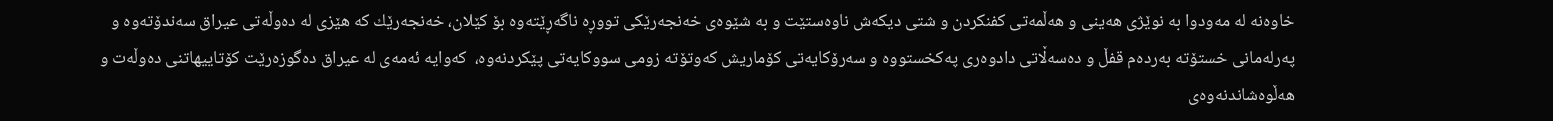خاوه‌نه‌ له ‌مه‌ودوا به‌ نوێژی هه‌ینى و هه‌ڵمه‌تى كفنكردن و شتى دیكه‌ش ناوه‌ستێت و به‌ شێوه‌ى خه‌نجه‌رێكى تووڕه‌ ناگه‌ڕێته‌وه‌ بۆ كێلان، خه‌نجه‌رێك كه‌ هێزى له‌ ده‌وڵه‌تى عیراق سه‌ندۆته‌وه‌ و په‌رله‌مانى خستۆته‌ به‌رده‌م قفڵ و ده‌سه‌ڵاتى دادوه‌ری په‌كخستووه‌ و سه‌رۆكایه‌تى كۆماریش كەوتۆتە زومی سووكایه‌تی پێكردنه‌وه‌،  كه‌وایه‌ ئه‌مه‌ى له ‌عیراق ده‌گوزه‌رێت كۆتاییهاتنى ده‌وڵه‌ت و هه‌ڵوه‌شاندنه‌وه‌ى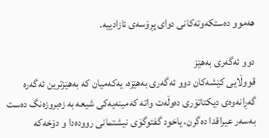هه‌موو ده‌ستكه‌وته‌كانى دواى پڕۆسه‌ى ئازادییه.

دوو ئەگەری بەهێز
قووڵایی کێشەکان دوو ئەگەری بەھێزە، یەکەمیان کە بەھێزترین ئەگەرە گەڕانەوەی دیکتاتۆری دەوڵەت واتە کەمینەیەکی شیعە بە زەبروزەنگ دەست بەسەر عیراقدا دەگرن، یاخود گفتوگۆی نیشتمانی روودەدا و دۆخەکە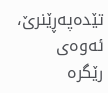تێدەپەڕێنرێ، ئەوەی رێگرە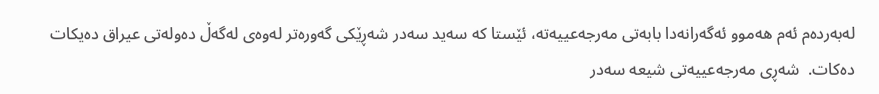لەبەردەم ئەم ھەموو ئەگەرانەدا بابەتی مەرجەعییەتە، ئێستا کە سەید سەدر شەڕێکی گەورەتر لەوەی لەگەڵ دەولەتی عیراق دەیکات دەکات.  شەڕی مەرجەعییەتی شیعە سەدر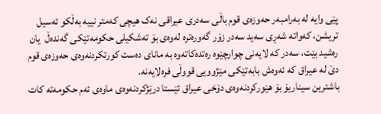پێی وایە لە بەرامبەر حەوزەی قوم باڵی سەدری عیراقی نەک ھیچی کەمتر نییە بەڵكو ئەسیل تریشن، کەواتە شەڕی سەید سەدر زۆر گەورەترە لەوەی بۆ تەشکیلی حکومەتێکی گەندەڵ  یان رەشید بێت، سەدر کە لایەنی چوارچێوە رەتدەکاتەوە بە مانای دەست کورتکردنەوەی حەوزەی قوم دێ لە عیراق کە ئەوەش بابەتێکی مێژوویی قووڵی فرەلایەنە.
باشترین سیناریۆ بۆ ھێورکردنەوەی دۆخی عیراق ئێستا درێژکردنەوەی ماوەی ئەم حكومەتە کات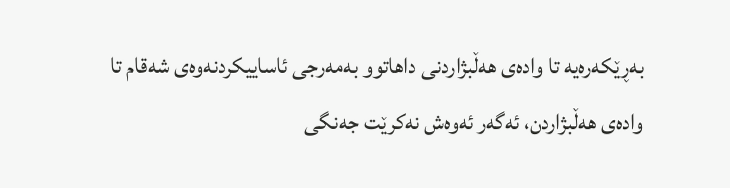بەڕێکەرەیە تا وادەی ھەڵبژاردنی داھاتوو بەمەرجی ئاساییکردنەوەی شەقام تا وادەی ھەڵبژاردن، ئه‌گه‌ر ئه‌وه‌ش نه‌كرێت جه‌نگى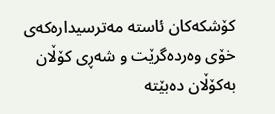كۆشكه‌كان ئاستە مه‌ترسیداره‌كه‌ى خۆى وه‌رده‌گرێت و شەڕی كۆڵان بەكۆڵان دەبێتە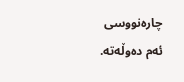چارەنووسی ئەم دەوڵەتە.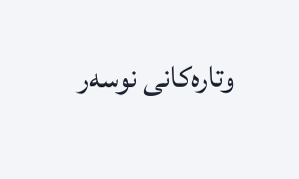وتارەکانی نوسەر